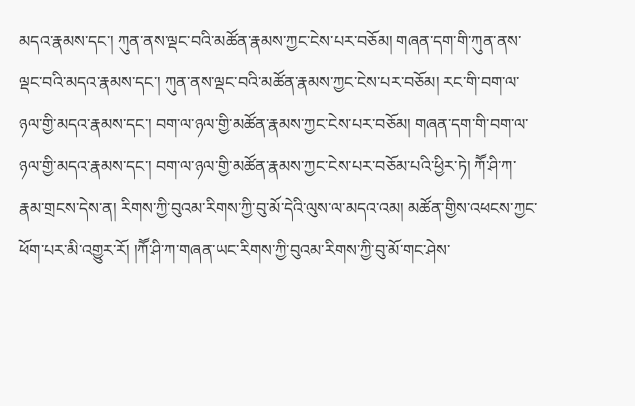མདའ་རྣམས་དང་། ཀུན་ནས་ལྡང་བའི་མཚོན་རྣམས་ཀྱང་ངེས་པར་བཅོམ། གཞན་དག་གི་ཀུན་ནས་ལྡང་བའི་མདའ་རྣམས་དང་། ཀུན་ནས་ལྡང་བའི་མཚོན་རྣམས་ཀྱང་ངེས་པར་བཅོམ། རང་གི་བག་ལ་ཉལ་གྱི་མདའ་རྣམས་དང་། བག་ལ་ཉལ་གྱི་མཚོན་རྣམས་ཀྱང་ངེས་པར་བཅོམ། གཞན་དག་གི་བག་ལ་ཉལ་གྱི་མདའ་རྣམས་དང་། བག་ལ་ཉལ་གྱི་མཚོན་རྣམས་ཀྱང་ངེས་པར་བཅོམ་པའི་ཕྱིར་ཏེ། ཀཽ་ཤི་ཀ་རྣམ་གྲངས་དེས་ན། རིགས་ཀྱི་བུའམ་རིགས་ཀྱི་བུ་མོ་དེའི་ལུས་ལ་མདའ་འམ། མཚོན་གྱིས་འཕངས་ཀྱང་ཕོག་པར་མི་འགྱུར་རོ། །ཀཽ་ཤི་ཀ་གཞན་ཡང་རིགས་ཀྱི་བུའམ་རིགས་ཀྱི་བུ་མོ་གང་ཤེས་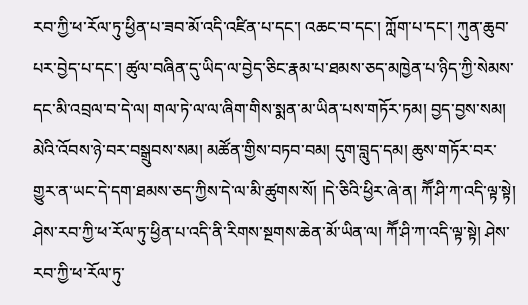རབ་ཀྱི་ཕ་རོལ་ཏུ་ཕྱིན་པ་ཟབ་མོ་འདི་འཛིན་པ་དང་། འཆང་བ་དང་། ཀློག་པ་དང་། ཀུན་ཆུབ་པར་བྱེད་པ་དང་། ཚུལ་བཞིན་དུ་ཡིད་ལ་བྱེད་ཅིང་རྣམ་པ་ཐམས་ཅད་མཁྱེན་པ་ཉིད་ཀྱི་སེམས་དང་མི་འབྲལ་བ་དེ་ལ། གལ་ཏེ་ལ་ལ་ཞིག་གིས་སྨན་མ་ཡིན་པས་གཏོར་ཏམ། བྱད་བྱས་སམ། མེའི་འོབས་ཉེ་བར་བསྒྲུབས་སམ། མཚོན་གྱིས་བཏབ་བམ། དུག་བླུད་དམ། ཆུས་གཏོར་བར་གྱུར་ན་ཡང་དེ་དག་ཐམས་ཅད་ཀྱིས་དེ་ལ་མི་ཚུགས་སོ། །དེ་ཅིའི་ཕྱིར་ཞེ་ན། ཀཽ་ཤི་ཀ་འདི་ལྟ་སྟེ། ཤེས་རབ་ཀྱི་ཕ་རོལ་ཏུ་ཕྱིན་པ་འདི་ནི་རིགས་སྔགས་ཆེན་མོ་ཡིན་ལ། ཀཽ་ཤི་ཀ་འདི་ལྟ་སྟེ། ཤེས་རབ་ཀྱི་ཕ་རོལ་ཏུ་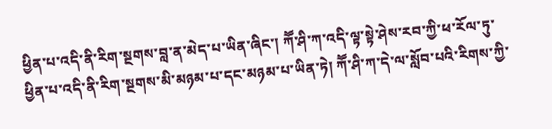ཕྱིན་པ་འདི་ནི་རིག་སྔགས་བླ་ན་མེད་པ་ཡིན་ཞིང་། ཀཽ་ཤི་ཀ་འདི་ལྟ་སྟེ་ཤེས་རབ་ཀྱི་ཕ་རོལ་ཏུ་ཕྱིན་པ་འདི་ནི་རིག་སྔགས་མི་མཉམ་པ་དང་མཉམ་པ་ཡིན་ཏེ། ཀཽ་ཤི་ཀ་དེ་ལ་སློབ་པའི་རིགས་ཀྱི་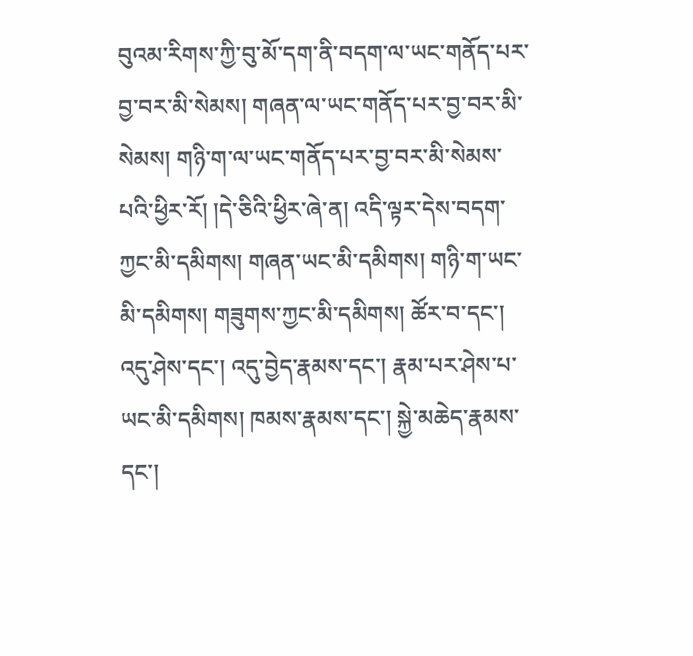བུའམ་རིགས་ཀྱི་བུ་མོ་དག་ནི་བདག་ལ་ཡང་གནོད་པར་བྱ་བར་མི་སེམས། གཞན་ལ་ཡང་གནོད་པར་བྱ་བར་མི་སེམས། གཉི་ག་ལ་ཡང་གནོད་པར་བྱ་བར་མི་སེམས་པའི་ཕྱིར་རོ། །དེ་ཅིའི་ཕྱིར་ཞེ་ན། འདི་ལྟར་དེས་བདག་ཀྱང་མི་དམིགས། གཞན་ཡང་མི་དམིགས། གཉི་ག་ཡང་མི་དམིགས། གཟུགས་ཀྱང་མི་དམིགས། ཚོར་བ་དང་། འདུ་ཤེས་དང་། འདུ་བྱེད་རྣམས་དང་། རྣམ་པར་ཤེས་པ་ཡང་མི་དམིགས། ཁམས་རྣམས་དང་། སྐྱེ་མཆེད་རྣམས་དང་།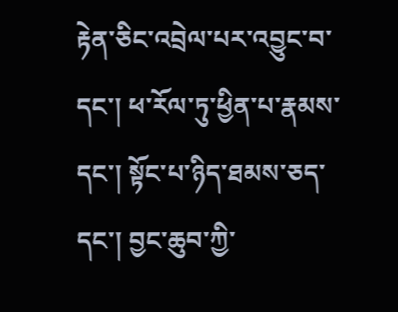རྟེན་ཅིང་འབྲེལ་པར་འབྱུང་བ་དང་། ཕ་རོལ་ཏུ་ཕྱིན་པ་རྣམས་དང་། སྟོང་པ་ཉིད་ཐམས་ཅད་དང་། བྱང་ཆུབ་ཀྱི་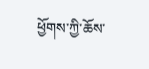ཕྱོགས་ཀྱི་ཆོས་